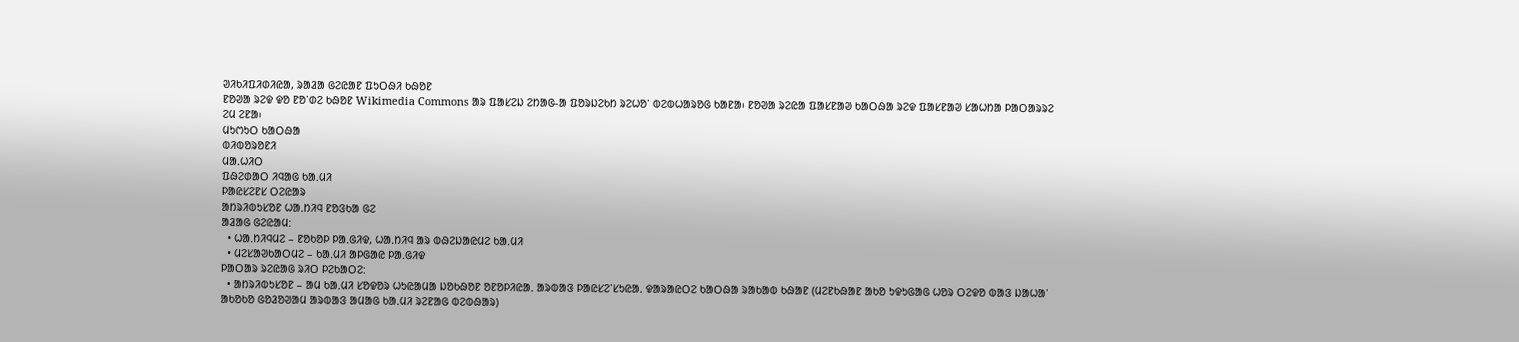ᱣᱤᱠᱤᱯᱤᱰᱤᱭᱟ, ᱨᱟᱲᱟ ᱜᱮᱭᱟᱱ ᱯᱩᱛᱷᱤ ᱠᱷᱚᱱ
ᱱᱚᱣᱟ ᱨᱮᱫ ᱫᱚ ᱱᱚᱸᱰᱮ ᱠᱷᱚᱱ Wikimedia Commons ᱟᱨ ᱯᱟᱥᱮᱡ ᱮᱴᱟᱜ-ᱟ ᱯᱚᱨᱡᱮᱠᱴ ᱨᱮᱦᱚᱸ ᱵᱮᱵᱦᱟᱨᱚᱜ ᱠᱟᱱᱟ᱾ ᱱᱚᱣᱟ ᱨᱮᱭᱟ ᱯᱟᱥᱱᱟᱣ ᱠᱟᱛᱷᱟ ᱨᱮᱫ ᱯᱟᱥᱱᱟᱣ ᱥᱟᱦᱴᱟ ᱞᱟᱛᱟᱨᱨᱮ ᱮᱢ ᱮᱱᱟ᱾
ᱢᱩᱬᱩᱛ ᱠᱟᱛᱷᱟ
ᱵᱤᱵᱚᱨᱚᱱᱤ
ᱢᱟᱹᱦᱤᱛ
ᱯᱷᱮᱰᱟᱛ ᱤᱧᱟᱜ ᱠᱟᱹᱢᱤ
ᱞᱟᱭᱥᱮᱱᱥ ᱛᱮᱭᱟᱨ
ᱟᱴᱨᱤᱵᱩᱥᱚᱱ ᱦᱟᱹᱴᱤᱧ ᱱᱚᱝᱠᱟ ᱜᱮ
ᱟᱲᱟᱜ ᱜᱮᱭᱟᱢ:
  • ᱦᱟᱹᱴᱤᱧᱢᱮ – ᱱᱚᱠᱚᱞ ᱞᱟᱹᱜᱤᱫ, ᱦᱟᱹᱴᱤᱧ ᱟᱨ ᱵᱷᱮᱡᱟᱭᱢᱮ ᱠᱟᱹᱢᱤ
  • ᱢᱮᱥᱟᱣᱠᱟᱛᱢᱮ – ᱠᱟᱹᱢᱤ ᱟᱞᱜᱟᱭ ᱞᱟᱹᱜᱤᱫ
ᱞᱟᱛᱟᱨ ᱨᱮᱭᱟᱜ ᱨᱤᱛ ᱞᱮᱠᱟᱛᱮ:
  • ᱟᱴᱨᱤᱵᱩᱥᱚᱱ – ᱟᱢ ᱠᱟᱹᱢᱤ ᱥᱚᱫᱚᱨ ᱦᱩᱭᱟᱢᱟ ᱡᱚᱠᱷᱚᱱ ᱚᱱᱚᱞᱤᱭᱟᱹ ᱟᱨᱵᱟᱝ ᱞᱟᱭᱥᱮᱸᱥᱩᱭᱟᱹ ᱫᱟᱨᱟᱭᱛᱮ ᱠᱟᱛᱷᱟ ᱨᱟᱠᱟᱵ ᱠᱷᱟᱱ (ᱢᱮᱱᱠᱷᱟᱱ ᱟᱠᱚ ᱩᱫᱩᱜᱟᱜ ᱦᱚᱨ ᱛᱮᱫᱚ ᱵᱟᱝ ᱡᱟᱦᱟᱸ ᱟᱠᱚᱠᱚ ᱜᱚᱲᱚᱣᱟᱢ ᱟᱨᱵᱟᱝ ᱟᱢᱟᱜ ᱠᱟᱹᱢᱤ ᱨᱮᱱᱟᱜ ᱵᱮᱵᱷᱟᱨ)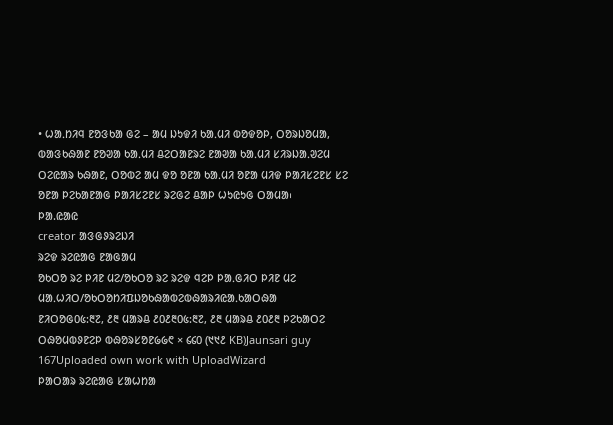• ᱦᱟᱹᱴᱤᱧ ᱱᱚᱝᱠᱟ ᱜᱮ – ᱟᱢ ᱡᱩᱫᱤ ᱠᱟᱹᱢᱤ ᱵᱚᱫᱚᱞ, ᱛᱚᱨᱡᱚᱢᱟ, ᱵᱟᱝᱠᱷᱟᱱ ᱱᱚᱣᱟ ᱠᱟᱹᱢᱤ ᱪᱮᱛᱟᱱᱨᱮ ᱱᱟᱣᱟ ᱠᱟᱹᱢᱤ ᱥᱤᱨᱡᱟᱹᱣᱮᱢ ᱛᱮᱭᱟᱨ ᱠᱷᱟᱱ, ᱛᱚᱵᱮ ᱟᱢ ᱫᱚ ᱚᱱᱟ ᱠᱟᱹᱢᱤ ᱚᱱᱟ ᱢᱤᱫ ᱞᱟᱤᱥᱮᱱᱥ ᱥᱮ ᱚᱱᱟ ᱞᱮᱠᱟᱱᱟᱜ ᱞᱟᱤᱥᱮᱱᱥ ᱨᱮᱜᱮ ᱪᱟᱞ ᱦᱩᱭᱩᱜ ᱛᱟᱢᱟ᱾
ᱞᱟ.ᱭᱟᱭ
creator ᱟᱝᱜᱽᱨᱮᱡᱤ
ᱨᱮᱫ ᱨᱮᱭᱟᱜ ᱱᱟᱜᱟᱢ
ᱚᱠᱛᱚ ᱨᱮ ᱞᱤᱱ ᱢᱮ/ᱚᱠᱛᱚ ᱨᱮ ᱨᱮᱫ ᱧᱮᱞ ᱞᱟᱹᱜᱤᱛ ᱞᱤᱱ ᱢᱮ
ᱢᱟᱹᱦᱤᱛ/ᱚᱠᱛᱚᱴᱤᱯᱡᱚᱠᱷᱟᱵᱮᱵᱷᱟᱨᱤᱭᱟᱹᱠᱟᱛᱷᱟ
ᱱᱤᱛᱚᱜ᱐᱕:᱓᱗, ᱒᱓ ᱢᱟᱨᱪ ᱒᱐᱒᱓᱐᱕:᱓᱗, ᱒᱓ ᱢᱟᱨᱪ ᱒᱐᱒᱓ ᱞᱮᱠᱟᱛᱮ ᱛᱷᱚᱢᱵᱽᱱᱮᱞ ᱵᱷᱚᱨᱥᱚᱱ᱙᱙᱖ × ᱔᱔᱐ (᱑᱑᱒ KB)Jaunsari guy 167Uploaded own work with UploadWizard
ᱞᱟᱛᱟᱨ ᱨᱮᱭᱟᱜ ᱥᱟᱦᱴᱟ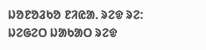ᱡᱚᱱᱚᱲᱠᱚ ᱱᱤᱭᱟᱹ ᱨᱮᱫ ᱨᱮ:
ᱡᱮᱜᱮᱛ ᱡᱟᱠᱟᱛ ᱨᱮᱫ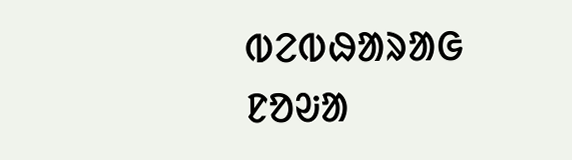ᱵᱮᱵᱷᱟᱨᱟᱜ
ᱱᱚᱶᱟ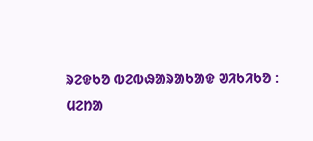ᱨᱮᱫᱠᱚ ᱵᱮᱵᱷᱟᱨᱟᱠᱟᱫ ᱣᱤᱠᱤᱠᱚ :
ᱢᱮᱴᱟ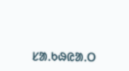ᱥᱟᱹᱠᱷᱭᱟᱹᱛ